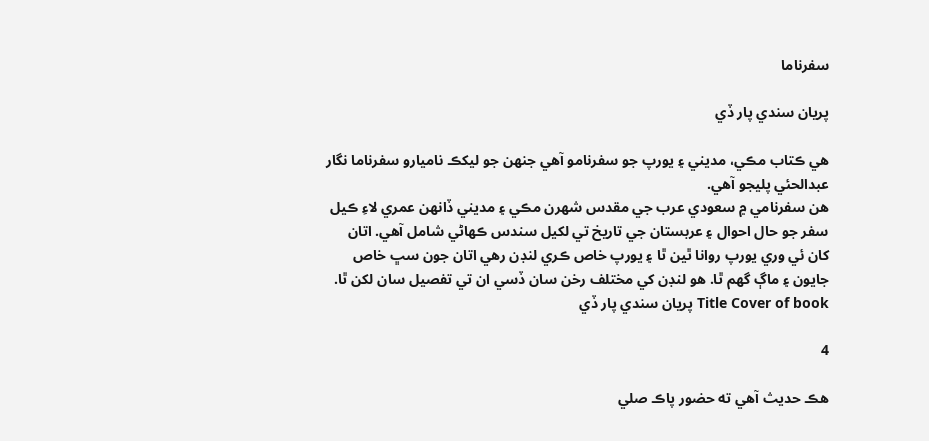سفرناما

پريان سندي پار ڏي

هي ڪتاب مڪي، مديني ۽ يورپ جو سفرنامو آهي جنهن جو ليکڪ ناميارو سفرناما نگار عبدالحئي پليجو آهي.
هن سفرنامي ۾ سعودي عرب جي مقدس شهرن مڪي ۽ مديني ڏانهن عمري لاءِ ڪيل سفر جو حال احوال ۽ عربستان جي تاريخ تي لکيل سندس ڪهاڻي شامل آهي. اتان کان ئي وري يورپ روانا ٿين ٿا ۽ يورپ خاص ڪري لنڊن رهي اتان جون سڀ خاص جايون ۽ ماڳ گهم ٿا. هو لنڊن کي مختلف رخن سان ڏسي ان تي تفصيل سان لکن ٿا.
Title Cover of book پريان سندي پار ڏي

4

هڪ حديث آهي ته حضور پاڪ صلي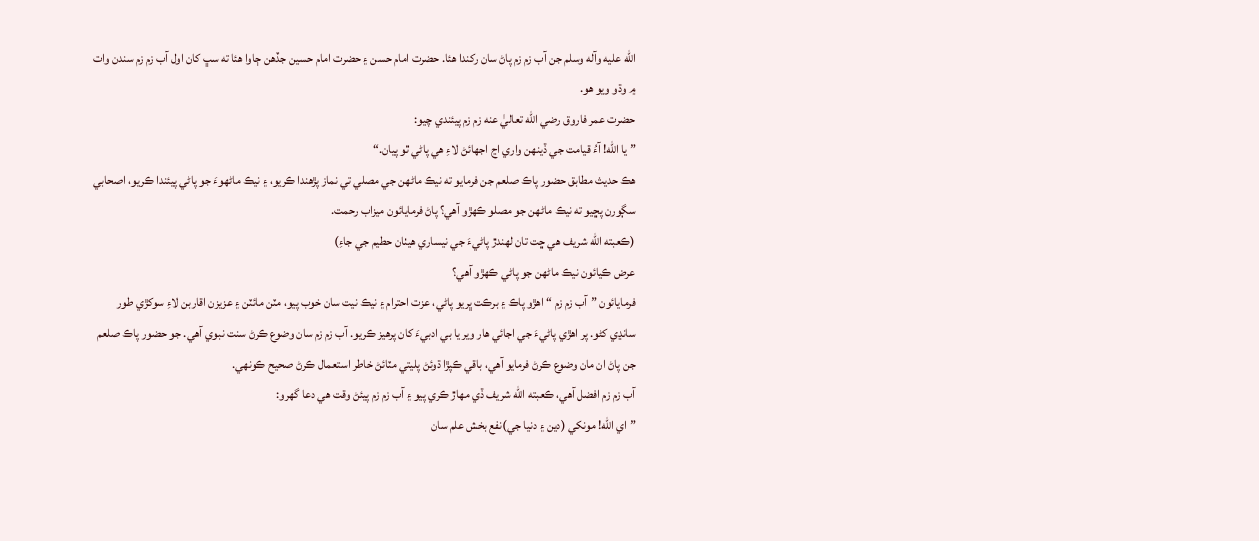الله عليه وآله وسلم جن آب زم زم پاڻ سان رکندا هئا. حضرت امام حسن ۽ حضرت امام حسين جڏهن ڄاوا هئا ته سڀ کان اول آب زم زم سندن وات ۾ وڌو ويو هو.
حضرت عمر فاروق رضي الله تعاليٰ عنه زم زم پيئندي چيو:
”يا الله! آءُ قيامت جي ڏينهن واري اڃ اجهائڻ لاءِ هي پاڻي ٿو پيان.“
هڪ حديث مطابق حضور پاڪ صلعم جن فرمايو ته نيڪ ماڻهن جي مصلي تي نماز پڙهندا ڪريو، ۽ نيڪ ماڻهوءَ جو پاڻي پيئندا ڪريو، اصحابي سڳورن پڇيو ته نيڪ ماڻهن جو مصلو ڪهڙو آهي؟ پاڻ فرمايائون ميزاب رحمت.
(ڪعبته الله شريف هي ڇت تان لهندڙ پاڻيءَ جي نيساري هيٺان حطيم جي جاءِ)
عرض ڪيائون نيڪ ماڻهن جو پاڻي ڪهڙو آهي؟
فرمايائون ”آب زم زم “ اهڙو پاڪ ۽ برڪت ڀريو پاڻي، عزت احترام ۽ نيڪ نيت سان خوب پيو، مٽن مائٽن ۽ عزيزن اقاربن لاءِ سوکڙي طور سانڍي کڻو. پر اهڙي پاڻيءَ جي اجائي هار وير يا بي ادبيءَ کان پرهيز ڪريو. آب زم زم سان وضوع ڪرڻ سنت نبوي آهي. جو حضور پاڪ صلعم جن پاڻ ان مان وضوع ڪرڻ فرمايو آهي، باقي ڪپڙا ڌوئڻ پليتي مٽائڻ خاطر استعمال ڪرڻ صحيح ڪونهي.
آب زم زم افضل آهي، ڪعبته الله شريف ڏي مهاڙ ڪري پيو ۽ آب زم زم پيئڻ وقت هي دعا گهرو:
”اي الله! مونکي (دين ۽ دنيا جي)نفع بخش علم سان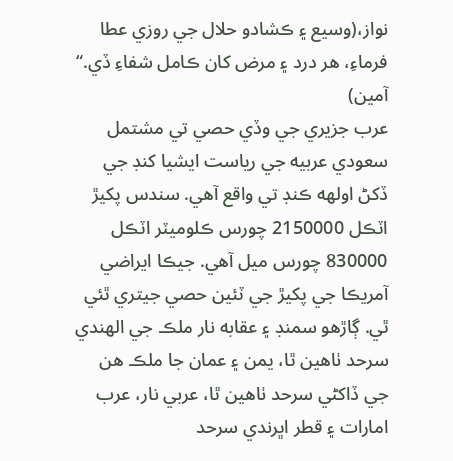نواز،(وسيع ۽ ڪشادو حلال جي روزي عطا فرماءِ، هر درد ۽ مرض کان ڪامل شفاءِ ڏي.“ آمين)
عرب جزيري جي وڏي حصي تي مشتمل سعودي عربيه جي رياست ايشيا کنڊ جي ڏکڻ اولهه ڪنڊ تي واقع آهي. سندس پکيڙ اٽڪل 2150000 چورس ڪلوميٽر اٽڪل 830000 چورس ميل آهي. جيڪا ايراضي آمريڪا جي پکيڙ جي ٽئين حصي جيتري ٿئي ٿي. ڳاڙهو سمنڊ ۽ عقابه نار ملڪ جي الهندي سرحد ٺاهين ٿا، يمن ۽ عمان جا ملڪ هن جي ڏاکڻي سرحد ٺاهين ٿا، عربي نار، عرب امارات ۽ قطر اڀرندي سرحد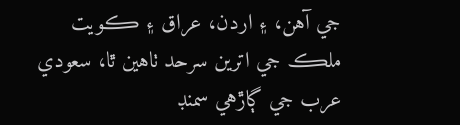جي آهن، ۽ اردن، عراق ۽ ڪويت ملڪ جي اترين سرحد ٺاهين ٿا، سعودي عرب جي ڳاڙهي سمنڊ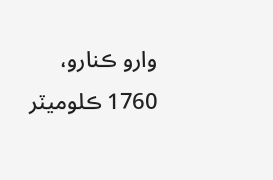وارو ڪنارو، 1760 ڪلوميٽر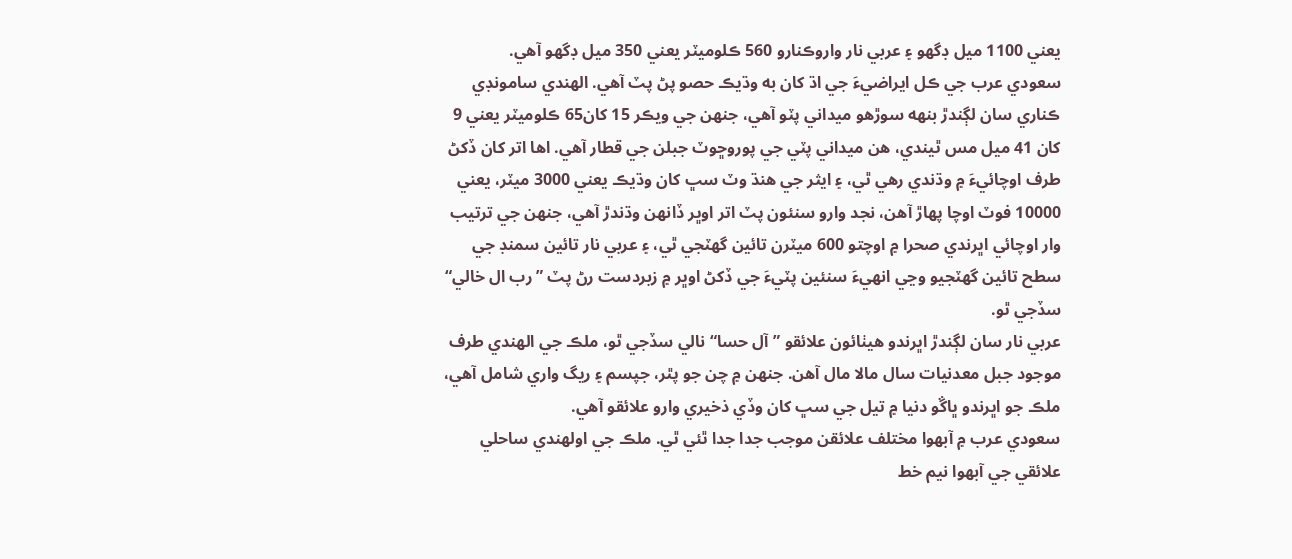يعني 1100 ميل ڊگهو ۽ عربي نار واروڪنارو 560 ڪلوميٽر يعني 350 ميل ڊگهو آهي.
سعودي عرب جي ڪل ايراضيءَ جي اڌ کان به وڌيڪ حصو پڻ پٽ آهي. الهندي سامونڊي ڪناري سان لڳندڙ بنهه سوڙهو ميداني پٽو آهي، جنهن جي ويڪر 15 کان65 ڪلوميٽر يعني 9 کان 41 ميل مس ٿيندي، هن ميداني پٽي جي پوروڇوٽ جبلن جي قطار آهي. اها اتر کان ڏکڻ طرف اوچائيءَ ۾ وڌندي رهي ٿي، ۽ ايثر جي هنڌ وٽ سڀ کان وڌيڪ يعني 3000 ميٽر، يعني 10000 فوٽ اوچا پهاڙ آهن، نجد وارو سنئون پٽ اتر اوڀر ڏانهن وڌندڙ آهي، جنهن جي ترتيب وار اوچائي اڀرندي صحرا ۾ اوچتو 600 ميٽرن تائين گهٽجي ٿي، ۽ عربي نار تائين سمنڊ جي سطح تائين گهٽجيو وڃي انهيءَ سنئين پٽيءَ جي ڏکڻ اوڀر ۾ زبردست رڻ پٽ ”رب ال خالي“ سڏجي ٿو.
عربي نار سان لڳندڙ اڀرندو هيٺائون علائقو ”آل حسا“ نالي سڏجي ٿو، ملڪ جي الهندي طرف موجود جبل معدنيات سال مالا مال آهن. جنهن ۾ چن جو پٿر، جپسم ۽ ريگ واري شامل آهي، ملڪ جو اڀرندو ڀاڱو دنيا ۾ تيل جي سڀ کان وڏي ذخيري وارو علائقو آهي.
سعودي عرب ۾ آبهوا مختلف علائقن موجب جدا جدا ٿئي ٿي. ملڪ جي اولهندي ساحلي علائقي جي آبهوا نيم خط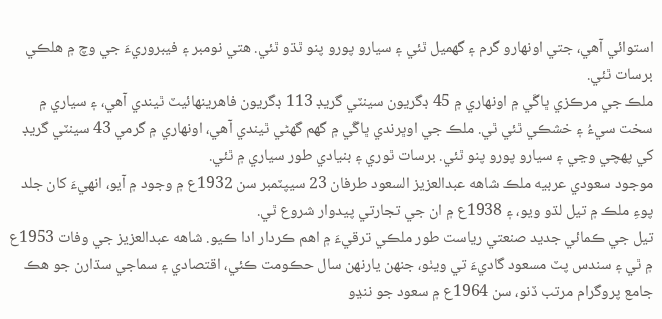استوائي آهي، جتي اونهارو گرم ۽ گهميل ٿئي ۽ سيارو پورو پنو ٿڌو ٿئي. هتي نومبر ۽ فيبروريءَ جي وچ ۾ هلڪي برسات ٿئي.
ملڪ جي مرڪزي ڀاڱي ۾ اونهاري ۾ 45 ڊگريون سينٽي گريڊ 113 ڊگريون فاهرينهائيٽ ٿيندي آهي، ۽ سياري ۾ سخت سيءُ ۽ خشڪي ٿئي ٿي. ملڪ جي اوڀرندي ڀاڱي ۾ گهم گهڻي ٿيندي آهي، اونهاري ۾ گرمي 43 سينٽي گريڊ کي پهچي وڃي ۽ سيارو پورو پنو ٿئي. برسات ٿوري ۽ بنيادي طور سياري ۾ ٿئي.
موجود سعودي عربيه ملڪ شاهه عبدالعزيز السعود طرفان 23 سيپٽمبر سن 1932ع ۾ وجود ۾ آيو، انهيءَ کان جلد پوءِ ملڪ ۾ تيل لڌو ويو، ۽ 1938ع ۾ ان جي تجارتي پيدوار شروع ٿي.
تيل جي ڪمائي جديد صنعتي رياست طور ملڪي ترقيءَ ۾ اهم ڪردار ادا ڪيو. شاهه عبدالعزيز جي وفات 1953ع ۾ ٿي ۽ سندس پٽ مسعود گاديءَ تي ويٺو، جنهن يارنهن سال حڪومت ڪئي، اقتصادي ۽ سماجي سڌارن جو هڪ جامع پروگرام مرتب ڏنو، سن 1964ع ۾ سعود جو ننڍو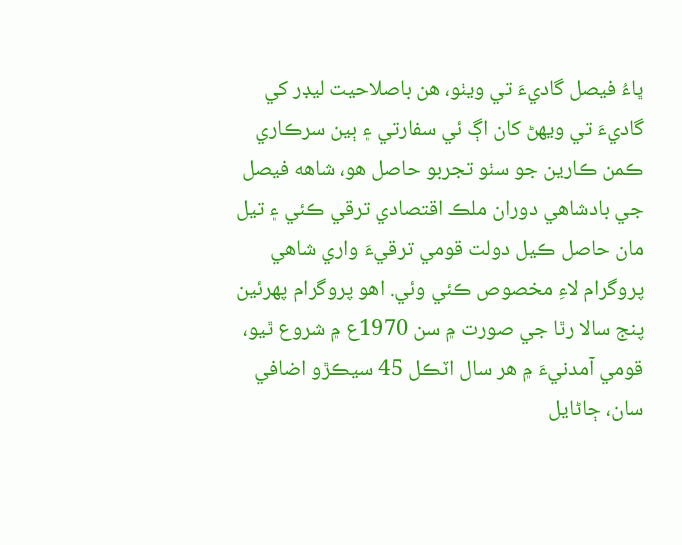ڀاءُ فيصل گاديءَ تي ويٺو، هن باصلاحيت ليڊر کي گاديءَ تي ويهڻ کان اڳ ئي سفارتي ۽ ٻين سرڪاري ڪمن ڪارين جو سٺو تجربو حاصل هو، شاهه فيصل جي بادشاهي دوران ملڪ اقتصادي ترقي ڪئي ۽ تيل مان حاصل ڪيل دولت قومي ترقيءَ واري شاهي پروگرام لاءِ مخصوص ڪئي وئي. اهو پروگرام پهرئين پنج سالا رٿا جي صورت ۾ سن 1970ع ۾ شروع ٿيو، قومي آمدنيءَ ۾ هر سال اٽڪل 45 سيڪڙو اضافي سان، ڄاڻايل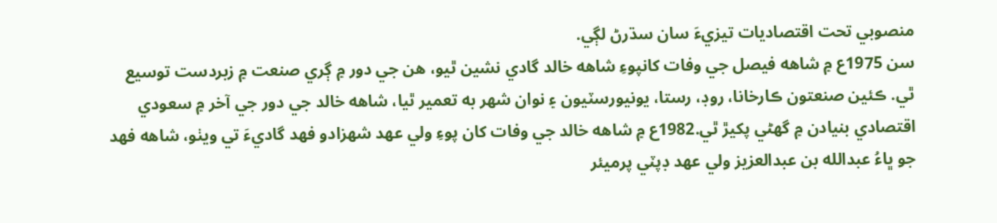منصوبي تحت اقتصاديات تيزيءَ سان سڌرڻ لڳي.
سن 1975ع ۾ شاهه فيصل جي وفات کانپوءِ شاهه خالد گادي نشين ٿيو، هن جي دور ۾ ڳري صنعت ۾ زبردست توسيع ٿي. ڪئين صنعتون ڪارخانا، روڊ، رستا، يونيورسٽيون ۽ نوان شهر به تعمير ٿيا، شاهه خالد جي دور جي آخر ۾ سعودي اقتصادي بنيادن ۾ گهڻي پکيڙ ٿي.1982ع ۾ شاهه خالد جي وفات کان پوءِ ولي عهد شهزادو فهد گاديءَ تي ويٺو، شاهه فهد جو ڀاءُ عبدالله بن عبدالعزيز ولي عهد ڊپٽي پرميئر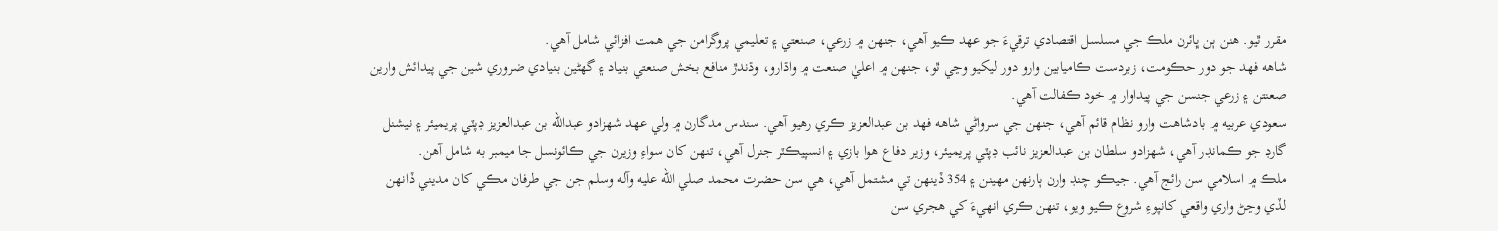مقرر ٿيو. هنن ٻن ڀائرن ملڪ جي مسلسل اقتصادي ترقيءَ جو عهد ڪيو آهي، جنهن ۾ زرعي، صنعتي ۽ تعليمي پروگرامن جي همت افزائي شامل آهي.
شاهه فهد جو دور حڪومت، زبردست ڪاميابين وارو دور ليکيو وڃي ٿو، جنهن ۾ اعليٰ صنعت ۾ واڌارو، وڌندڙ منافع بخش صنعتي بنياد ۽ گهڻين بنيادي ضروري شين جي پيدائش وارين صعنتن ۽ زرعي جنسن جي پيداوار ۾ خود ڪفالت آهي.
سعودي عربيه ۾ بادشاهت وارو نظام قائم آهي، جنهن جي سرواڻي شاهه فهد بن عبدالعزيز ڪري رهيو آهي. سندس مدگارن ۾ ولي عهد شهزادو عبدالله بن عبدالعزيز ڊپٽي پريميئر ۽ نيشنل گارڊ جو ڪمانڊر آهي، شهزادو سلطان بن عبدالعزيز نائب ڊپٽي پريميئر، وزير دفاع هوا بازي ۽ انسپيڪٽر جنرل آهي، تنهن کان سواءِ وزيرن جي ڪائونسل جا ميمبر به شامل آهن.
ملڪ ۾ اسلامي سن رائج آهي. جيڪو چنڊ وارن ٻارنهن مهينن ۽ 354 ڏينهن تي مشتمل آهي، هي سن حضرت محمد صلي الله عليه وآله وسلم جن جي طرفان مڪي کان مديني ڏانهن لڏي وڃڻ واري واقعي کانپوءِ شروع ڪيو ويو، تنهن ڪري انهيءَ کي هجري سن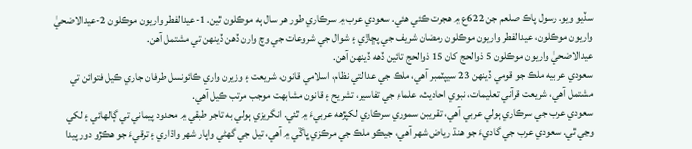سڏيو ويو. رسول پاڪ صلعم جن 622ع ۾ هجرت ڪئي هئي. سعودي عرب ۾ سرڪاري طور هر سال ٻه موڪلون ٿين. 1-عيدالفطر واريون موڪلون 2-عيدالاضحيٰ واريون موڪلون، عيدالفطر واريون موڪلون رمضان شريف جي پڇاڙي ۽ شوال جي شروعات جي وچ وارن ڏهن ڏينهن تي مشتمل آهن.
عيدالاضحيٰ واريون موڪلون 5 ذوالحج کان 15 ذوالحج تائين ڏهه ڏينهن آهن.
سعودي عربيه ملڪ جو قومي ڏينهن 23 سيپٽمبر آهي، ملڪ جي عدالتي نظام، اسلامي قانون، شريعت ۽ وزيرن واري ڪائونسل طرفان جاري ڪيل فتوائن تي مشتمل آهي، شريعت قرآني تعليمات، نبوي احاديث، علماءِ جي تفاسير، تشريح ۽ قانون مشابهت موجب مرتب ڪيل آهي.
سعودي عرب جي سرڪاري ٻولي عربي آهي، تقريبن سموري سرڪاري لکپڙهه عربيءَ ۾ ٿئي. انگريزي ٻولي به تاجر طبقي ۾ محدود پيماني تي ڳالهائي ۽ لکي وڃي ٿي. سعودي عرب جي گاديءَ جو هنڌ رياض شهر آهي، جيڪو ملڪ جي مرڪزي ڀاڱي ۾ آهي، تيل جي گهڻي واپار شهر واڌاري ۽ ترقيءَ جو هڪڙو دور پيدا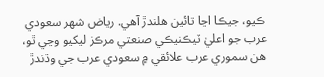ڪيو، جيڪا اڃا تائين هلندڙ آهي. رياض شهر سعودي عرب جو اعليٰ ٽيڪنيڪي صنعتي مرڪز ليکيو وڃي ٿو، هن سموري عرب علائقي ۾ سعودي عرب جي وڌندڙ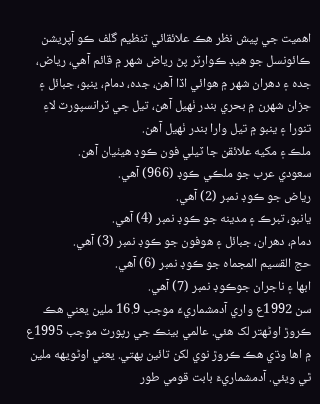اهميت جي پيش نظر هڪ علائقائي تنظيم گلف ڪو آپريشن ڪائونسل جو هيڊ ڪوارٽر پڻ رياض شهر ۾ قائم آهي، رياض، جده ۽ دهران شهر ۾ هوائي اڏا آهن، جده، دمام، ينبو، جبائل ۽ جزان شهرن ۾ بحري بندر ٺهيل آهن، تيل جي ٽرانسپورٽ لاءِ تنورا ۽ ينبو ۾ تيل وارا بندر ٺهيل آهن.
ملڪ ۽ مکيه علائقن جا ٽيلي فون ڪوڊ هيٺيان آهن.
سعودي عرب جو ملڪي ڪوڊ (966) آهي.
رياض جو ڪوڊ نمبر (2) آهي.
يانبو، تبرڪ ۽ مدينه جو ڪوڊ نمبر (4) آهي.
دمام، دهران، جبائل ۽ هوفون جو ڪوڊ نمبر (3) آهي.
حج القسيم المجماه جو ڪوڊ نمبر (6) آهي.
ابها ۽ ناجران جوڪوڊ نمبر (7) آهي.
سن 1992ع واري آدمشماريءَ موجب 16.9 ملين يعني هڪ ڪروڙ اوڻهتر لک هئي. عالمي بينڪ جي رپورٽ موجب 1995ع ۾ اها وڌي هڪ ڪروڙ نوي لکن تائين پهتي. يعني اوڻويهه ملين ٿي ويئي. آدمشماريءَ بابت قومي طور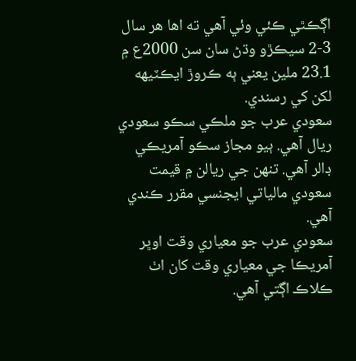اڳڪٿي ڪئي وئي آهي ته اها هر سال 3-2 سيڪڙو وڌڻ سان سن 2000ع ۾ 23.1 ملين يعني ٻه ڪروڙ ايڪٽيهه لکن کي رسندي.
سعودي عرب جو ملڪي سڪو سعودي ريال آهي. ٻيو مجاز سڪو آمريڪي ڊالر آهي. تنهن جي ريالن ۾ قيمت سعودي مالياتي ايجنسي مقرر ڪندي آهي.
سعودي عرب جو معياري وقت اوڀر آمريڪا جي معياري وقت کان اٺ ڪلاڪ اڳتي آهي.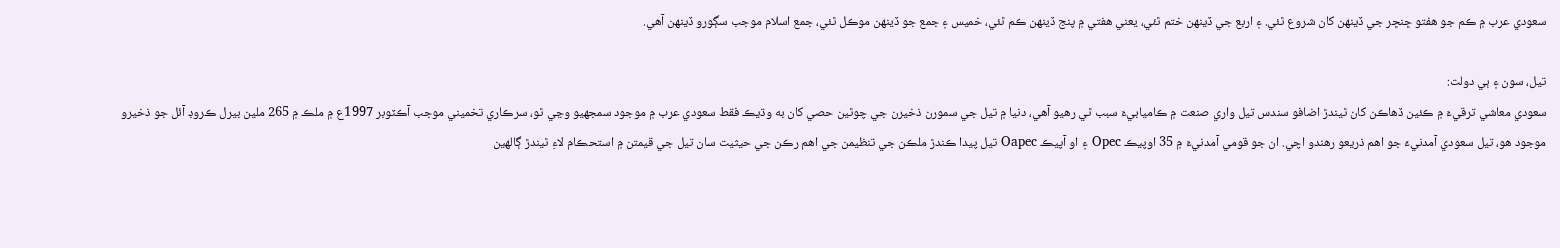سعودي عرب ۾ ڪم جو هفتو ڇنڇر جي ڏينهن کان شروع ٿئي. ۽ اربع جي ڏينهن ختم ٿئي، يعني هفتي ۾ پنج ڏينهن ڪم ٿئي، خميس ۽ جمع جو ڏينهن موڪل ٿئي، جمع اسلام موجب سڳورو ڏينهن آهي.

تيل، سون ۽ ٻي دولت:
سعودي معاشي ترقيءَ ۾ ڪئين ڏهاڪن کان ٿيندڙ اضافو سندس تيل واري صنعت ۾ ڪاميابيءَ سبب ٿي رهيو آهي، دنيا ۾ تيل جي سمورن ذخيرن جي چوٿين حصي کان به وڌيڪ فقط سعودي عرب ۾ موجود سمجهيو وڃي ٿو، سرڪاري تخميني موجب آڪٽوبر 1997ع ۾ ملڪ ۾ 265 ملين بيرل ڪروڊ آئل جو ذخيرو موجود هو، تيل سعودي آمدنيءَ جو اهم ذريعو رهندو اچي. ان جو قومي آمدنيءَ ۾ 35 اوپيڪ Opec ۽ او آپيڪ Oapec تيل پيدا ڪندڙ ملڪن جي تنظيمن جي اهم رڪن جي حيثيت سان تيل جي قيمتن ۾ استحڪام لاءِ ٿيندڙ ڳالهين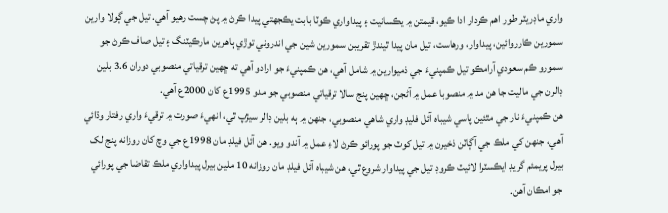واري ماڊريٽر طور اهم ڪردار ادا ڪيو، قيمتن ۾ يڪسانيت ۽ پيداواري ڪوٽا بابت يڪجهتي پيدا ڪرڻ ۾ پڻ چست رهيو آهي. تيل جي ڳولا وارين سمورين ڪارروائين، پيداوار، ورهاست، تيل مان پيدا ٿيندڙ تقريبن سمورين شين جي اندروني توڙي ٻاهرين مارڪيٽنگ ۽ تيل صاف ڪرڻ جو سمورو ڪم سعودي آرامڪو تيل ڪمپنيءَ جي ذميوارين ۾ شامل آهي، هن ڪمپنيءَ جو ارادو آهي ته ڇهين ترقياتي منصوبي دوران 3.6 بلين ڊالرن جي ماليت جا هن مد ۾ منصوبا عمل ۾ آڻجن، ڇهين پنج سالا ترقياتي منصوبي جو مدو 1995ع کان 2000ع آهي.
هن ڪمپنيءَ نار جي مٿئين پاسي شيباه آئل فليڊ واري شاهي منصوبي، جنهن ۾ ٻه بلين ڊالر سيڙپ ٿي، انهيءَ صورت ۾ ترقيءَ واري رفتار وڌائي آهي، جنهن کي ملڪ جي آڳاٽن ذخيرن ۾ تيل کوٽ جو پورائو ڪرڻ لاءِ عمل ۾ آندو ويو. هن آئل فيلڊ مان 1998ع جي وچ کان روزانه پنج لک بيرل پريمئم گريڊ ايڪسٽرا لائيٽ ڪروڊ تيل جي پيداوار شروع ٿي، هن شيباه آئل فيلڊ مان روزانه 10 ملين بيرل پيداواري ملڪ تقاضا جي پورائي جو امڪان آهن.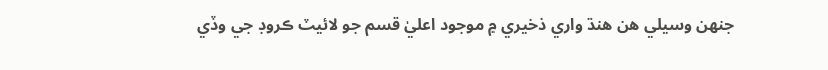جنهن وسيلي هن هنڌ واري ذخيري ۾ موجود اعليٰ قسم جو لائيٽ ڪروڊ جي وڏي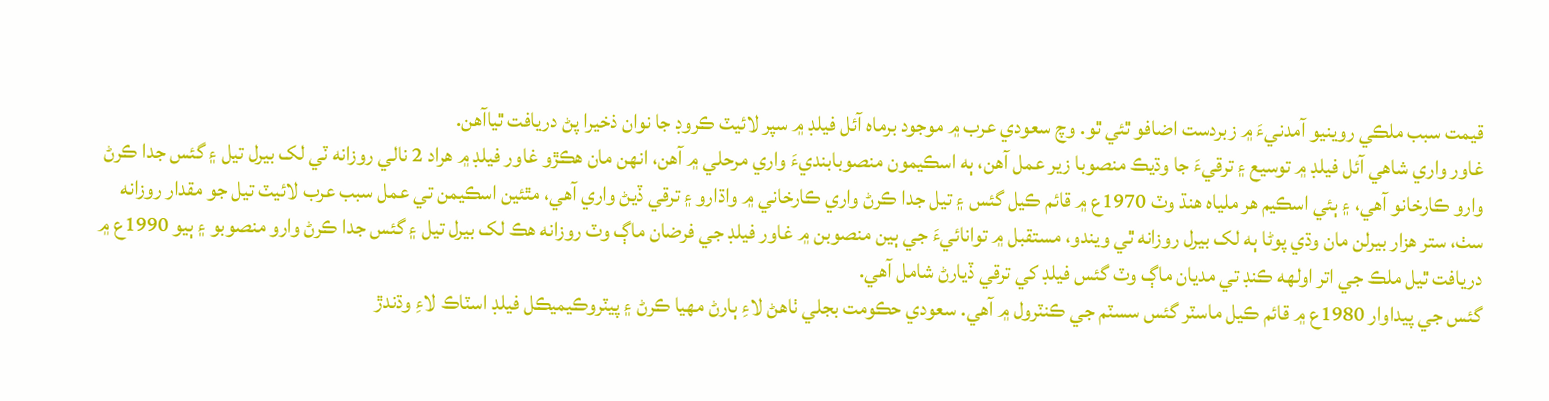قيمت سبب ملڪي روينيو آمدنيءَ ۾ زبردست اضافو ٿئي ٿو. وچ سعودي عرب ۾ موجود برماه آئل فيلڊ ۾ سپر لائيٽ ڪروڊ جا نوان ذخيرا پڻ دريافت ٿياآهن.
غاور واري شاهي آئل فيلڊ ۾ توسيع ۽ ترقيءَ جا وڌيڪ منصوبا زير عمل آهن، ٻه اسڪيمون منصوبابنديءَ واري مرحلي ۾ آهن، انهن مان هڪڙو غاور فيلڊ ۾ هراد 2 نالي روزانه ٽي لک بيرل تيل ۽ گئس جدا ڪرڻ وارو ڪارخانو آهي، ۽ ٻئي اسڪيم هر ملياه هنڌ وٽ 1970ع ۾ قائم ڪيل گئس ۽ تيل جدا ڪرڻ واري ڪارخاني ۾ واڌارو ۽ ترقي ڏيڻ واري آهي، مٿئين اسڪيمن تي عمل سبب عرب لائيٽ تيل جو مقدار روزانه سٺ، ستر هزار بيرلن مان وڌي پوڻا ٻه لک بيرل روزانه ٿي ويندو، مستقبل ۾ توانائيءَ جي ٻين منصوبن ۾ غاور فيلڊ جي فرضان ماڳ وٽ روزانه هڪ لک بيرل تيل ۽ گئس جدا ڪرڻ وارو منصوبو ۽ ٻيو 1990ع ۾ دريافت ٿيل ملڪ جي اتر اولهه ڪنڊ تي مديان ماڳ وٽ گئس فيلڊ کي ترقي ڏيارڻ شامل آهي.
گئس جي پيداوار 1980ع ۾ قائم ڪيل ماسٽر گئس سسٽم جي ڪنٽرول ۾ آهي. سعودي حڪومت بجلي ٺاهڻ لاءِ ٻارڻ مهيا ڪرڻ ۽ پيٽروڪيميڪل فيلڊ اسٽاڪ لاءِ وڌندڙ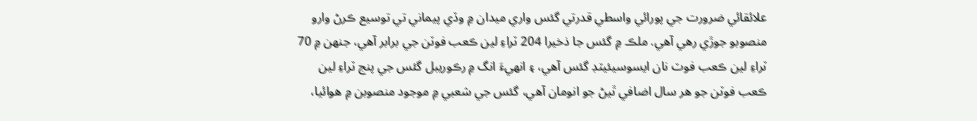علائقائي ضرورت جي پورائي واسطي قدرتي گئس واري ميدان ۾ وڏي پيماني تي توسيع ڪرڻ وارو منصوبو جوڙي رهي آهي. ملڪ ۾ گئس جا ذخيرا 204 ٽراءِ لين ڪعب فوٽن جي برابر آهي، جنهن ۾ 70 ٽراءِ لين ڪعب فوٽ نان ايسوسيئيٽڊ گئس آهي، ۽ انهيءَ انگ ۾ رڪوريبل گئس جي پنج ٽراءِ لين ڪعب فوٽن جو هر سال اضافي ٿيڻ جو انومان آهي، گئس جي شعبي ۾ موجود منصوبن ۾ هوائيا،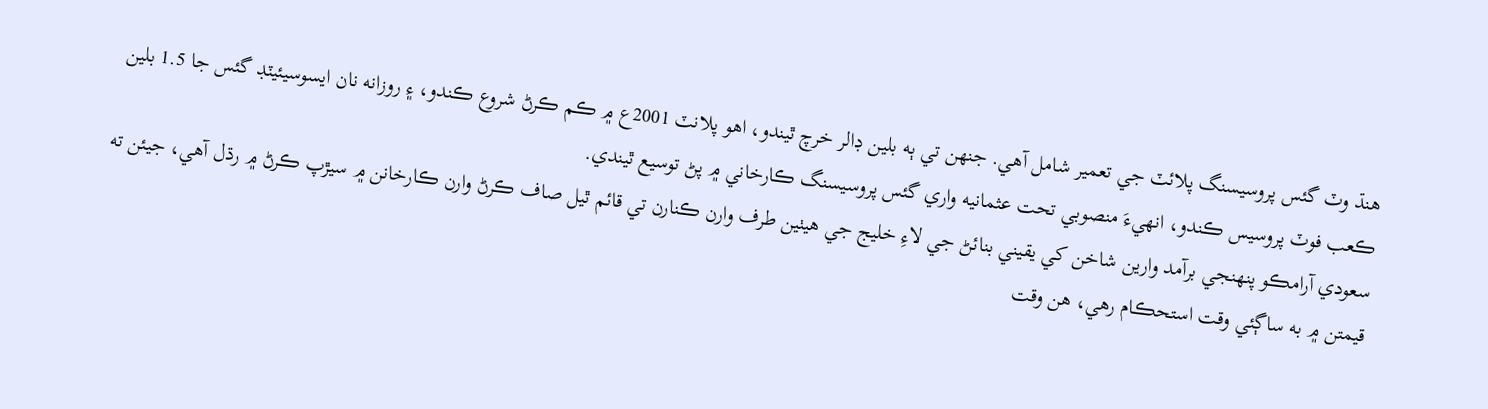هنڌ وٽ گئس پروسيسنگ پلائٽ جي تعمير شامل آهي. جنهن تي ٻه بلين ڊالر خرچ ٿيندو، اهو پلانٽ 2001ع ۾ ڪم ڪرڻ شروع ڪندو، ۽ روزانه نان ايسوسيئيٽڊ گئس جا 1.5 بلين ڪعب فوٽ پروسيس ڪندو، انهيءَ منصوبي تحت عثمانيه واري گئس پروسيسنگ ڪارخاني ۾ پڻ توسيع ٿيندي.
سعودي آرامڪو پنهنجي برآمد وارين شاخن کي يقيني بنائڻ جي لاءِ خليج جي هيٺين طرف وارن ڪنارن تي قائم ٿيل صاف ڪرڻ وارن ڪارخانن ۾ سيڙپ ڪرڻ ۾ رڌل آهي، جيئن ته قيمتن ۾ به ساڳئي وقت استحڪام رهي، هن وقت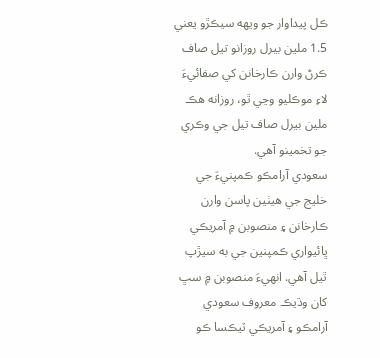ڪل پيداوار جو ويهه سيڪڙو يعني 1.5 ملين بيرل روزانو تيل صاف ڪرڻ وارن ڪارخانن کي صفائيءَ لاءِ موڪليو وڃي ٿو، روزانه هڪ ملين بيرل صاف تيل جي وڪري جو تخمينو آهي.
سعودي آرامڪو ڪمپنيءَ جي خليج جي هيٺين پاسن وارن ڪارخانن ۽ منصوبن ۾ آمريڪي ڀائيواري ڪمپنين جي به سيڙپ ٿيل آهي. انهيءَ منصوبن ۾ سڀ کان وڌيڪ معروف سعودي آرامڪو ۽ آمريڪي ٽيڪسا ڪو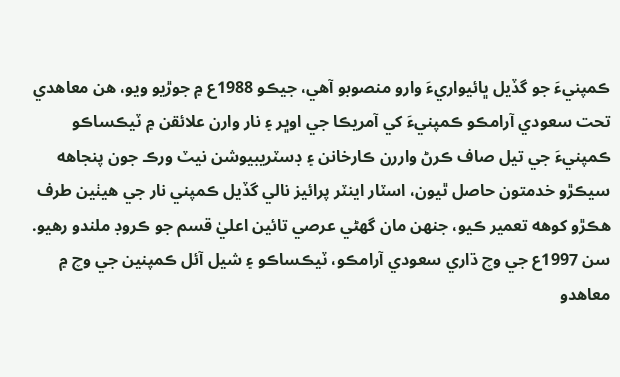ڪمپنيءَ جو گڏيل ڀائيواريءَ وارو منصوبو آهي، جيڪو 1988ع ۾ جوڙيو ويو، هن معاهدي تحت سعودي آرامڪو ڪمپنيءَ کي آمريڪا جي اوڀر ۽ نار وارن علائقن ۾ ٽيڪساڪو ڪمپنيءَ جي تيل صاف ڪرڻ واررن ڪارخانن ۽ ڊسٽريبيوشن نيٽ ورڪ جون پنجاهه سيڪڙو خدمتون حاصل ٿيون، اسٽار اينٽر پرائيز نالي گڏيل ڪمپني نار جي هيٺين طرف هڪڙو کوهه تعمير ڪيو، جنهن مان گهڻي عرصي تائين اعليٰ قسم جو ڪروڊ ملندو رهيو.
سن 1997ع جي وچ ڌاري سعودي آرامڪو، ٽيڪساڪو ۽ شيل آئل ڪمپنين جي وچ ۾ معاهدو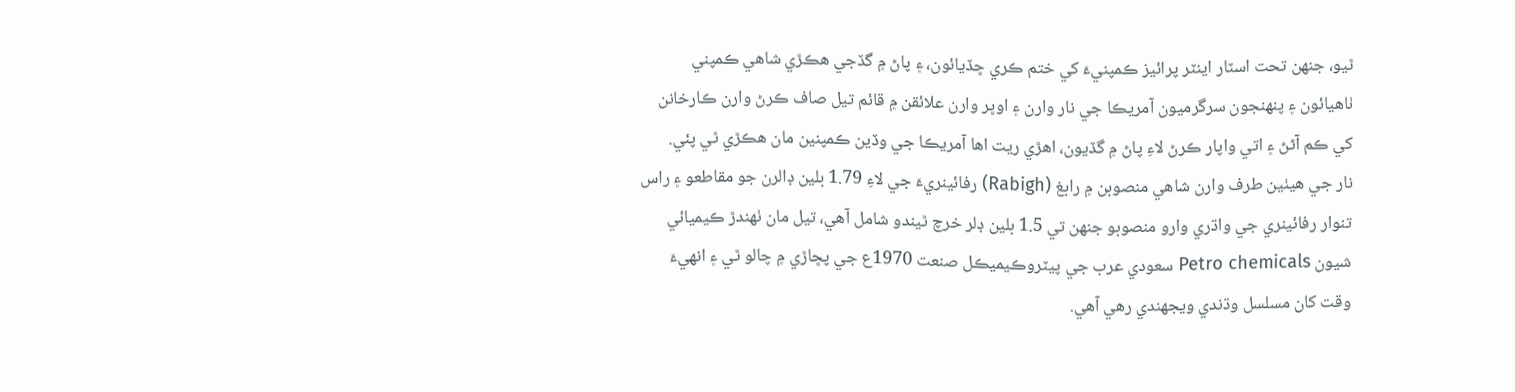ٿيو، جنهن تحت اسٽار اينٽر پرائيز ڪمپنيءَ کي ختم ڪري ڇڏيائون، ۽ پاڻ ۾ گڏجي هڪڙي شاهي ڪمپني ٺاهيائون ۽ پنهنجون سرگرميون آمريڪا جي نار وارن ۽ اوڀر وارن علائقن ۾ قائم تيل صاف ڪرڻ وارن ڪارخانن کي ڪم آڻڻ ۽ اتي واپار ڪرڻ لاءِ پاڻ ۾ گڏيون، اهڙي ريت اها آمريڪا جي وڏين ڪمپنين مان هڪڙي ٿي پئي.
نار جي هيٺين طرف وارن شاهي منصوبن ۾ رابغ (Rabigh) رفائينريءَ جي لاءِ 1.79 بلين ڊالرن جو مقاطعو ۽ راس تنوار رفائينري جي واڌري وارو منصوبو جنهن تي 1.5 بلين ڊلر خرچ ٿيندو شامل آهي، تيل مان ٺهندڙ ڪيميائي شيون Petro chemicals سعودي عرب جي پيٽروڪيميڪل صنعت 1970ع جي پڇاڙي ۾ چالو ٿي ۽ انهيءَ وقت کان مسلسل وڌندي ويجهندي رهي آهي.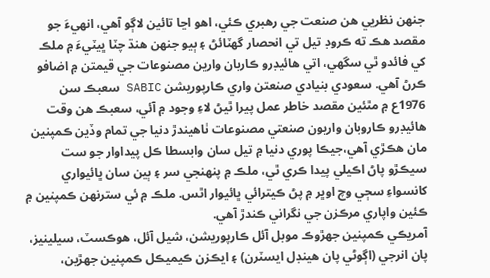جنهن نظريي هن صنعت جي رهبري ڪئي، اهو اڃا تائين لاڳو آهي، انهيءَ جو مقصد هڪ ته ڪروڊ تيل تي انحصار گهٽائڻ ۽ ٻيو جنهن هنڌ چٽا ڀيٽيءَ ۾ ملڪ کي فائدو ٿي سگهي، اتي هائيڊرو ڪاربان وارين مصنوعات جي قيمتن ۾ اضافو ڪرڻ آهي. سعودي بنيادي صنعتن واري ڪارپوريشن SABIC سعبڪ سن 1976ع ۾ مٿئين مقصد خاطر عمل پيرا ٿيڻ لاءِ وجود ۾ آئي، سعبڪ هن وقت هائيڊرو ڪاروبان واريون صنعتي مصنوعات ٺاهيندڙ دنيا جي تمام وڏين ڪمپنين مان هڪڙي آهي،جيڪا پوري دنيا ۾ تيل سان وابسطا ڪل پيداوار جو ست سيڪڙو پاڻ اڪيلي پيدا ڪري ٿي، ملڪ ۾ پنهنجي سر ۽ ٻين سان ڀائيواري کانسواءِ سڄي وچ اوڀر ۾ پڻ ڪيترائي ڀائيوار اٿس. ملڪ ۾ ئي سترنهن ڪمپنين ۾ ڪئين واپاري مرڪزن جي نگراني ڪندڙ آهي.
آمريڪي ڪمپنين جهڙوڪ موبل آئل ڪارپوريشن، شيل آئل، هوڪسٽ، سيلينيز، پان انرجي (اڳوڻي پان هينڊل ايسٽرن) ۽ ايڪزن ڪيميڪل ڪمپنين جهڙين،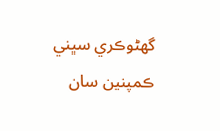گهڻوڪري سڀني ڪمپنين سان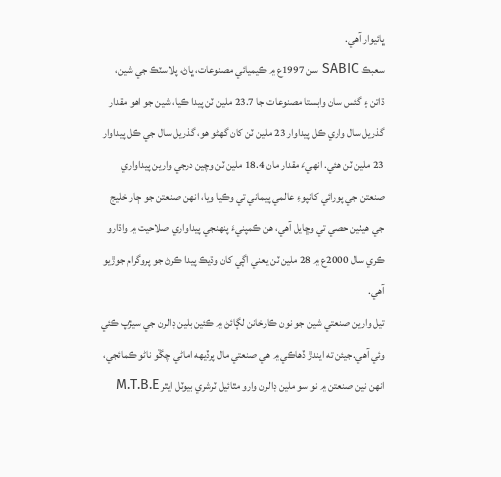ڀائيوار آهي.
سعبڪ SABIC سن 1997ع ۾ ڪيميائي مصنوعات، ڀاڻ، پلاسٽڪ جي شين، ڌاتن ۽ گئس سان وابستا مصنوعات جا 23.7 ملين ٽن پيدا ڪيا، شين جو اهو مقدار گذريل سال واري ڪل پيداوار 23 ملين ٽن کان گهڻو هو، گذريل سال جي ڪل پيداوار 23 ملين ٽن هئي. انهيءَ مقدار مان 18.4 ملين ٽن وچين درجي وارين پيداواري صنعتن جي پورائي کانپوءِ عالمي پيماني تي وڪيا ويا، انهن صنعتن جو ڄار خليج جي هيٺين حصي تي وڇايل آهي، هن ڪمپنيءَ پنهنجي پيداواري صلاحيت ۾ واڌارو ڪري سال 2000ع ۾ 28 ملين ٽن يعني اڳي کان وڌيڪ پيدا ڪرڻ جو پروگرام جوڙيو آهي.
تيل وارين صنعتي شين جو نون ڪارخانن لڳائڻ ۾ ڪئين بلين ڊالرن جي سيڙپ ڪئي وئي آهي.جيئن ته ايندڙ ڏهاڪي ۾ هي صنعتي مال پرڏيهه اماڻي چڱو ناڻو ڪمائجي، انهن نين صنعتن ۾ نو سو ملين ڊالرن وارو مٿائيل ٽرشري بيوٽل ايٿر M.T.B.E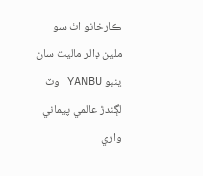ڪارخانو اٺ سو ملين ڊالر ماليت سان ينبو YANBU وٽ لڳندڙ عالمي پيماني واري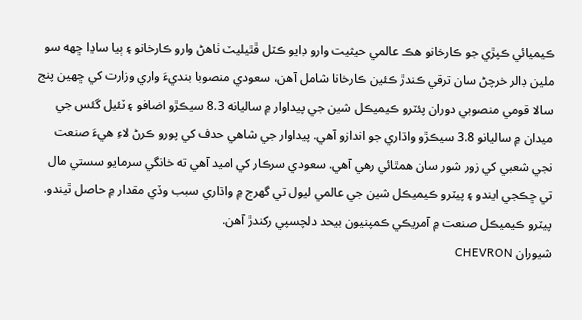ڪيميائي ڪپڙي جو ڪارخانو هڪ عالمي حيثيت وارو ڊايو ڪٽل ڦٿيليٽ ٺاهڻ وارو ڪارخانو ۽ ٻيا ساڍا ڇهه سو ملين ڊالر خرچڻ سان ترقي ڪندڙ ڪئين ڪارخانا شامل آهن، سعودي منصوبا بنديءَ واري وزارت کي ڇهين پنج سالا قومي منصوبي دوران پئٽرو ڪيميڪل شين جي پيداوار ۾ ساليانه 8.3 سيڪڙو اضافو ۽ ٽئيل گئس جي ميدان ۾ ساليانو 3.8 سيڪڙو واڌاري جو اندازو آهي. پيداوار جي شاهي حدف کي پورو ڪرڻ لاءِ هيءَ صنعت نجي شعبي کي زور شور سان همٿائي رهي آهي. سعودي سرڪار کي اميد آهي ته خانگي سرمايو سستي مال تي ڇڪجي ايندو ۽ پيٽرو ڪيميڪل شين جي عالمي ليول تي گهرج ۾ واڌاري سبب وڏي مقدار ۾ حاصل ٿيندو. پيٽرو ڪيميڪل صنعت ۾ آمريڪي ڪمپنيون بيحد دلچسپي رکندڙ آهن.
شيوران CHEVRON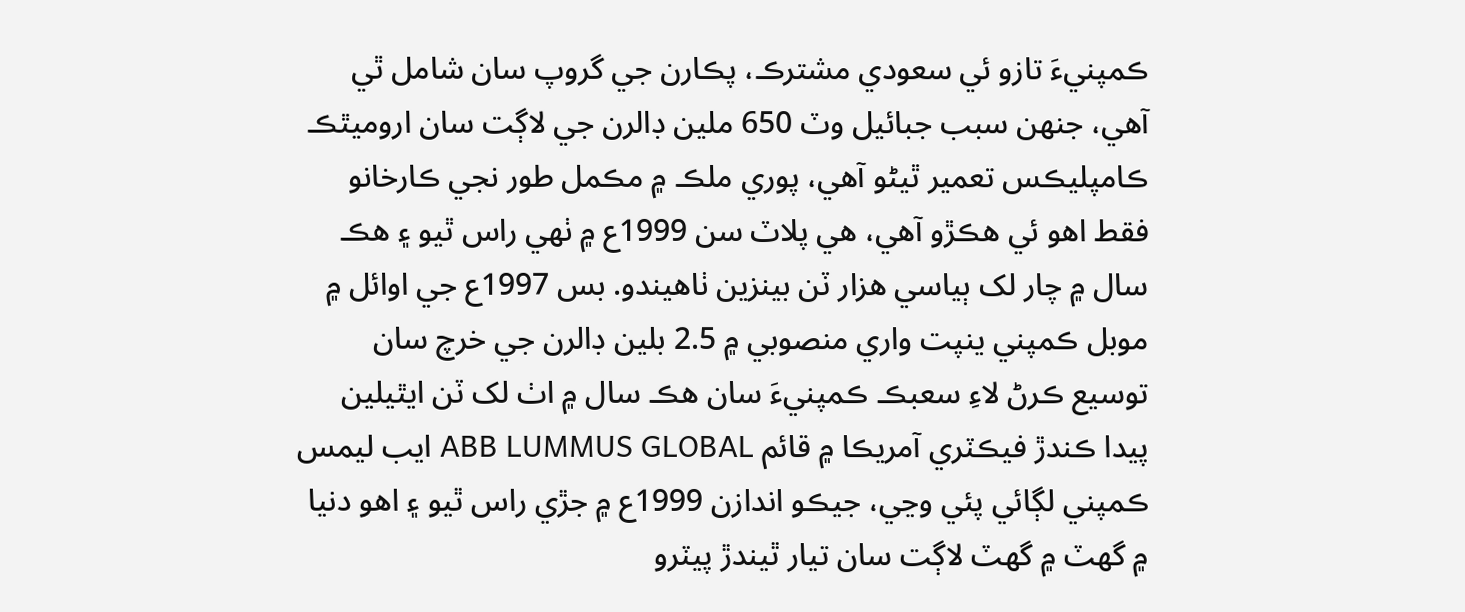ڪمپنيءَ تازو ئي سعودي مشترڪ، پڪارن جي گروپ سان شامل ٿي آهي، جنهن سبب جبائيل وٽ 650 ملين ڊالرن جي لاڳت سان اروميٿڪ ڪامپليڪس تعمير ٿيڻو آهي، پوري ملڪ ۾ مڪمل طور نجي ڪارخانو فقط اهو ئي هڪڙو آهي، هي پلاٽ سن 1999ع ۾ ٺهي راس ٿيو ۽ هڪ سال ۾ چار لک ٻياسي هزار ٽن بينزين ٺاهيندو. بس 1997ع جي اوائل ۾ موبل ڪمپني ينپت واري منصوبي ۾ 2.5 بلين ڊالرن جي خرچ سان توسيع ڪرڻ لاءِ سعبڪ ڪمپنيءَ سان هڪ سال ۾ اٺ لک ٽن ايٿيلين پيدا ڪندڙ فيڪٽري آمريڪا ۾ قائم ABB LUMMUS GLOBAL ايب ليمس ڪمپني لڳائي پئي وڃي، جيڪو اندازن 1999ع ۾ جڙي راس ٿيو ۽ اهو دنيا ۾ گهٽ ۾ گهٽ لاڳت سان تيار ٿيندڙ پيٽرو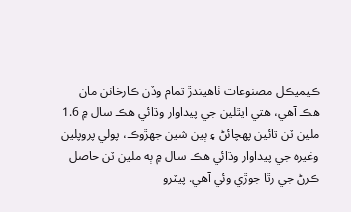ڪيميڪل مصنوعات ٺاهيندڙ تمام وڏن ڪارخانن مان هڪ آهي، هتي ايٿلين جي پيداوار وڌائي هڪ سال ۾ 1.6 ملين ٽن تائين پهچائڻ ۽ ٻين شين جهڙوڪ، پولي پروپلين وغيره جي پيداوار وڌائي هڪ سال ۾ ٻه ملين ٽن حاصل ڪرڻ جي رٿا جوڙي وئي آهي. پيٽرو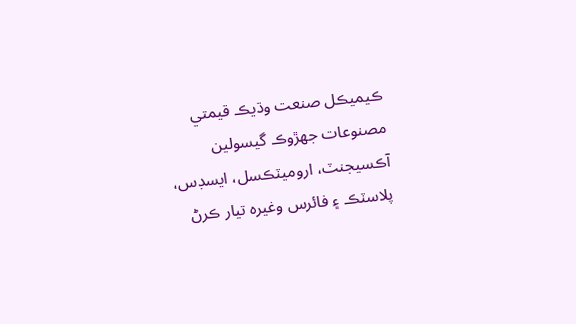ڪيميڪل صنعت وڌيڪ قيمتي مصنوعات جهڙوڪ گيسولين آڪسيجنٽ، اروميٽڪسل، ايسڊس، پلاسٽڪ ۽ فائرس وغيره تيار ڪرڻ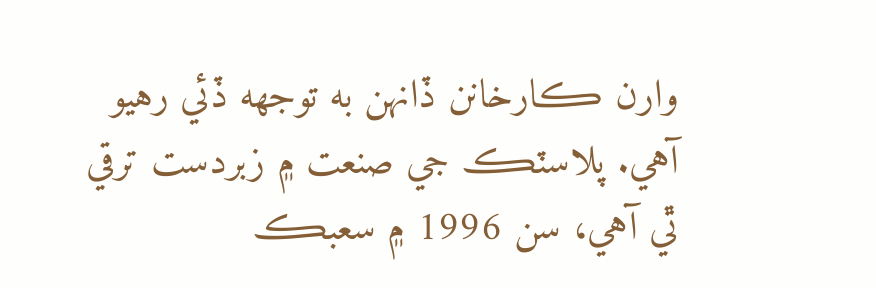وارن ڪارخانن ڏانهن به توجهه ڏئي رهيو آهي. پلاسٽڪ جي صنعت ۾ زبردست ترقي ٿي آهي، سن 1996 ۾ سعبڪ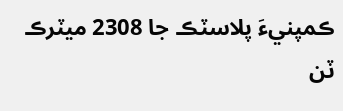ڪمپنيءَ پلاسٽڪ جا 2308 ميٽرڪ ٽن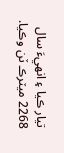تيار ڪيا ۽ انهيءَ سال 2268 ميٽرڪ ٽن وڪيا.